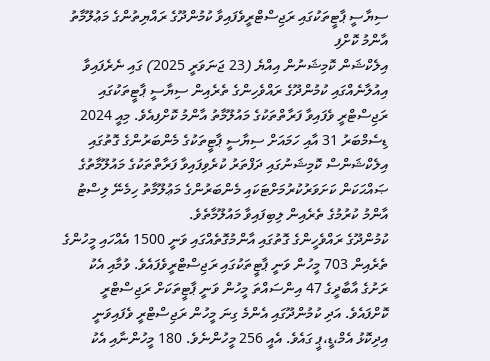ސިޔާސީ ޕާޓީތަކުގައި ރަޖިސްޓްރީވެފައިވާ ކުމުންދޫގެ ރައްޔިތުންގެ މަޢުލޫމާތު އާންމު ކޮށްފި
އިލެކްޝަން ކޮމިޝަނުން އިއްޔެ (23 ޖަނަވަރީ 2025) ގައި ނެރެފައިވާ އިއުލާނެއްގައި ކުމުންދޫގެ ރައްވެހިންގެ ތެރެއިން ސިޔާސީ ޕާޓީތަކުގައި ރަޖިސްޓްރީ ވެފައިވާ ފަރާތްތަކުގެ މައުލޫމާތު އާންމު ކޮށްފިއެވެ. މިއީ 2024 ޑިސެމްބަރު 31 އާއި ހަމައަށް ސިޔާސީ ޕާޓީތަކުގެ މެންބަރުންގެ ގޮތުގައި އިލެކްޝަންސް ކޮމިޝަނުގައި ދަފްތަރު ކުރެވިފައިވާ ފަރާތްތަކުގެ މައުލޫމާތުގެ ޞައްޙަކަން ކަށަވަރުކުރުމަށްޓަކައި މެންބަރުންގެ މަޢުލޫމާތު ހިމެނޭ ލިސްޓު އާންމު ކުރުމުގެ ތެރެއިން ލިބިފައިވާ މައުލޫމާތެވެ.
ކުމުންދޫގެ ރައްވެހީންގެ ގޮތުގައި އާންމުގޮތެއްގައި ވަނީ 1500 އެއްހައި މީހުންގެ ތެރެއިން 703 މީހުން ވަނީ ޕާޓީތަކުގައި ރަޖިސްޓްރީވެފައެވެ. ވުމާއި އެކު ރަށުގެ އާބާދީގެ 47 އިންސައްތަ މީހުން ވަނީ ޕާޓީތަކަށް ރަޖިސްޓްރީ ކޮށްފައެވެ. އަދި ކުމުންދޫގައި އެންމެ ގިނަ މީހުން ރަޖިސްޓްރީ ވެފައިވަނީ އިދިކޮޅު އެމް،ޑީ،ޕީ ގައެވެ. އެއީ 256 މީހުންނެވެ. 180 މީހުންނާއި އެކު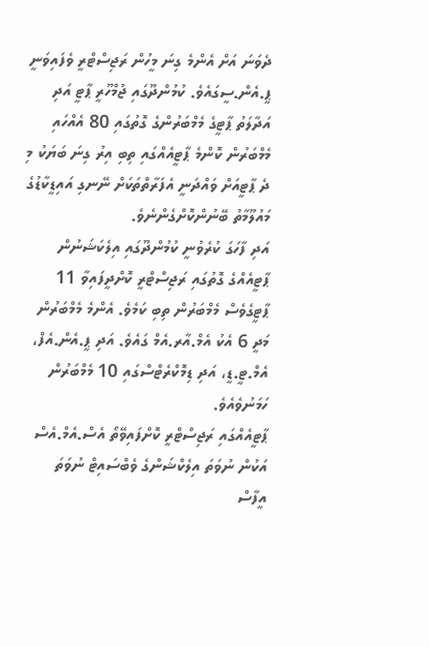ދެވަނަ އަށް އެންމެ ގިނަ މީހުން ރަޖިސްޓްރީ ވެފައިވަނީ ޕީ.އެން.ސީގައެވެ. ކުމުންދޫގައި ޖުމްހޫރީ ޕާޓީ އަދި އަދާލަތު ޕާޓީގެ މެމްބަރުންގެ ގޮތުގައި 80 އެއްހައި މެމްބަރުން ކޮންމެ ޕާޓީއެއްގައި ތިބި އިރު ގިނަ ބަޔަކު މި ދެ ޕާޓީއަށް ވައްދަނީ އެފަރާތްތަކަށް ނޭނގި އައިޑީކާޑުގެ މައުލޫމާތު ބޭނުންކޮށްގެންނެވެ.
އަދި ފާހަގަ ކުރެވުނީ ކުމުންދޫގައި އިލެކަޝަނުން ޕާޓީއެއްގެ ގޮތުގައި ރަޖިސްޓްރީ ކޮށްދީފައިވާ 11 ޕާޓީގެވެސް މެމްބަރުން ތިބި ކަމެވެ. އެންމެ މެމްބަރުން މަދީ 6 އެކު އެމް.އާރ.އެމް ގައެވެ. އަދި ޕީ.އެން.އެފް، އެމް.ޓީ.ޑީ، އަދި ޑިމޮކްރެޓްސްގައި 10 މެމްބަރުން ހަމަނުވެއެވެ.
ޕާޓީއެއްގައި ރަޖިސްޓްރީ ކޮށްފައިވޭތޯ އެސް.އެމް.އެސް އަކުން ނުވަތަ އިލެކްޝަންގެ ވެބްސައިޓް ނުވަތަ އީފާސް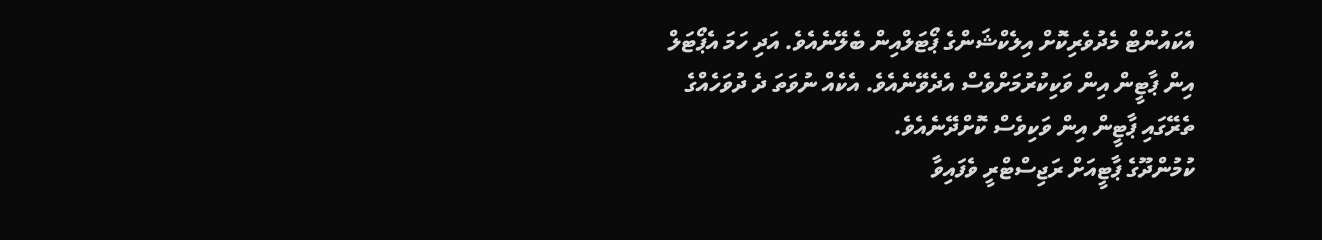އެކައުންޓް މެދުވެރިކޮށް އިލެކްޝަންގެ ޕޯޓަލްއިން ބެލޭނެއެވެ. އަދި ހަމަ އެޕޯޓަލް އިން ޕާޓީން އިން ވަކިކުރުމަށްވެސް އެދެވޭނެއެވެ. އެކެއް ނުވަތަ ދެ ދުވަހެއްގެ ތެރޭގައި ޕާޓީން އިން ވަކިވެސް ކޮށްދޭނެއެވެ.
ކުމުންދޫގެ ޕާޓީއަށް ރަޖިސްޓްރީ ވެފައިވާ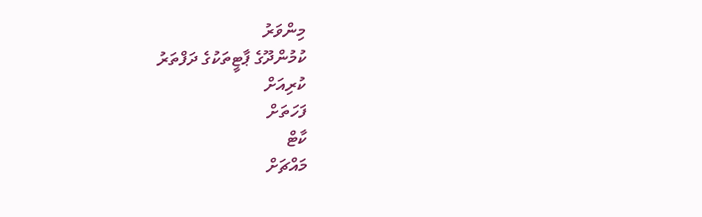މިންވަރު
ކުމުންދޫގެ ޕާޓީތަކުގެ ދަފްތަރު
ކުރިއަށް
ފަހަތަށް
ކާޓް
މައްޗަށް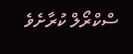ސްކްރޯލް ކުރާށެވެ